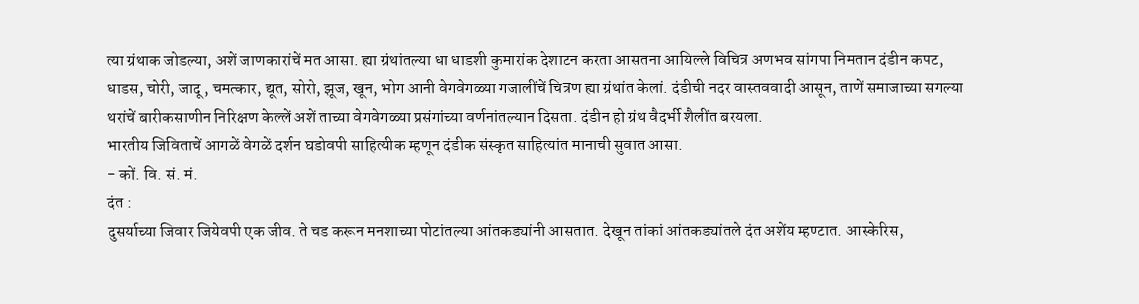त्या ग्रंथाक जोडल्या, अशें जाणकारांचें मत आसा. ह्या ग्रंथांतल्या धा धाडशी कुमारांक देशाटन करता आसतना आयिल्ले विचित्र अणभव सांगपा निमतान दंडीन कपट, धाडस, चोरी, जादू, चमत्कार, द्यूत, सोरो, झूज, खून, भोग आनी वेगवेगळ्या गजालींचें चित्रण ह्या ग्रंथांत केलां. दंडीची नदर वास्तववादी आसून, ताणें समाजाच्या सगल्या थरांचें बारीकसाणीन निरिक्षण केल्लें अशें ताच्या वेगवेगळ्या प्रसंगांच्या वर्णनांतल्यान दिसता. दंडीन हो ग्रंथ वैदर्भी शैलींत बरयला.
भारतीय जिविताचें आगळें वेगळें दर्शन घडोवपी साहित्यीक म्हणून दंडीक संस्कृत साहित्यांत मानाची सुवात आसा.
- कों. वि. सं. मं.
दंत :
दुसर्याच्या जिवार जियेवपी एक जीव. ते चड करून मनशाच्या पोटांतल्या आंतकड्यांनी आसतात. देखून तांकां आंतकड्यांतले दंत अशेंय म्हण्टात. आस्केरिस,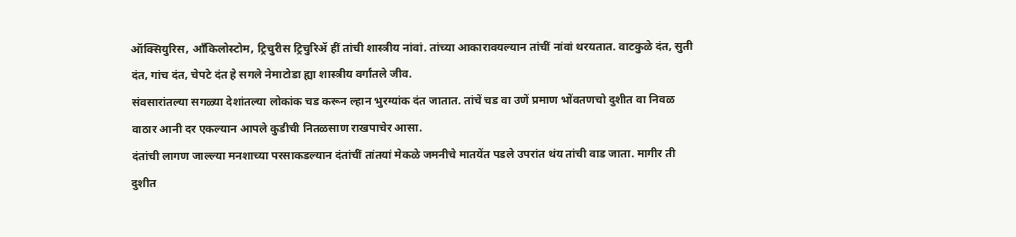ऑक्सियुरिस, आँकिलोस्टोम, ट्रिचुरीस ट्रिचुरिॲ हीं तांची शास्त्रीय नांवां. तांच्या आकारावयल्यान तांचीं नांवां थरयतात. वाटकुळे दंत, सुती दंत, गांच दंत, चेपटे दंत हे सगले नेमाटोडा ह्या शास्त्रीय वर्गांतले जीव.
संवसारांतल्या सगळ्या देशांतल्या लोकांक चड करून ल्हान भुरग्यांक दंत जातात. तांचें चड वा उणें प्रमाण भोंवतणचो दुशीत वा निवळ वाठार आनी दर एकल्यान आपले कुडीची नितळसाण राखपाचेर आसा.
दंतांची लागण जाल्ल्या मनशाच्या परसाकडल्यान दंतांचीं तांतयां मेकळे जमनीचे मातयेंत पडले उपरांत थंय तांची वाड जाता. मागीर ती दुशीत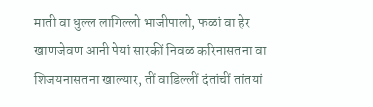माती वा धुल्ल लागिल्लो भाजीपालो, फळां वा हेर खाणजेवण आनी पेयां सारकीं निवळ करिनासतना वा शिजयनासतना खाल्यार, तीं वाडिल्लीं दंतांचीं तांतयां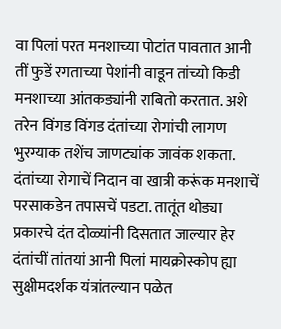वा पिलां परत मनशाच्या पोटांत पावतात आनी तीं फुडें रगताच्या पेशांनी वाडून तांच्यो किडी मनशाच्या आंतकड्यांनी राबितो करतात. अशे तरेन विंगड विंगड दंतांच्या रोगांची लागण भुरग्याक तशेंच जाणट्यांक जावंक शकता.
दंतांच्या रोगाचें निदान वा खात्री करूंक मनशाचें परसाकडेन तपासचें पडटा. तातूंत थोड्या प्रकारचे दंत दोळ्यांनी दिसतात जाल्यार हेर दंतांचीं तांतयां आनी पिलां मायक्रोस्कोप ह्या सुक्षीमदर्शक यंत्रांतल्यान पळेत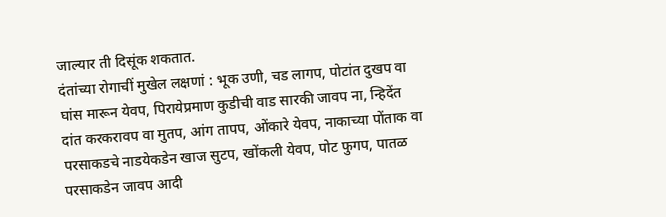जाल्यार ती दिसूंक शकतात.
दंतांच्या रोगाचीं मुखेल लक्षणां : भूक उणी, चड लागप, पोटांत दुखप वा घांस मारून येवप, पिरायेप्रमाण कुडीची वाड सारकी जावप ना, न्हिदेंत दांत करकरावप वा मुतप, आंग तापप, ओंकारे येवप, नाकाच्या पोंताक वा परसाकडचे नाडयेकडेन खाज सुटप, खोंकली येवप, पोट फुगप, पातळ परसाकडेन जावप आदी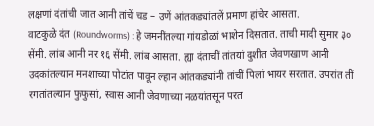लक्षणां दंतांची जात आनी तांचें चड – उणें आंतकड्यांतलें प्रमाण हांचेर आसता.
वाटकुळे दंत (Roundworms) : हे जमनींतल्या गांयडोळां भाशेन दिसतात. ताची मादी सुमार ३० सेंमी. लांब आनी नर १६ सेंमी. लांब आसता. ह्या दंताचीं तांतयां दुशीत जेवणखाण आनी उदकांतल्यान मनशाच्या पोटांत पावून ल्हान आंतकड्यांनी तांचीं पिलां भायर सरतात. उपरांत तीं रगतांतल्यान फुफुसां, स्वास आनी जेवणाच्या नळयांतसून परत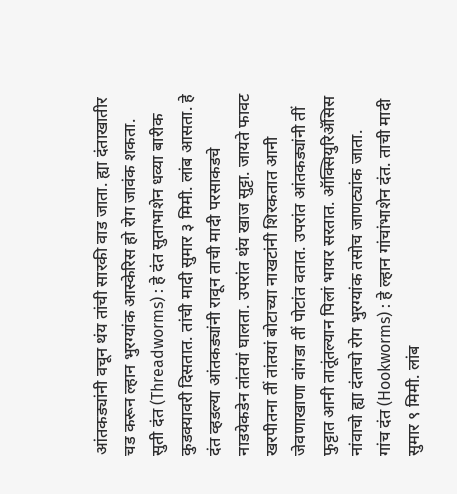आंतकड्यांनी वचून थंय तांची सारकी वाड जाता. ह्या दंताखातीर चड करून ल्हान भुरग्यांक आस्केरिस हो रोग जावंक शकता.
सुती दंत (Threadworms) : हे दंत सुताभाशेन धव्या बारीक कुडक्यावरी दिसतात. तांची मादी सुमार ३ मिमी. लांब आसता. हे दंत व्हडल्या आंतकड्यांनी रावून ताची मादी परसाकडचे नाडयेकडेन तांतयां घालता. उपरांत थंय खाज सुट्टा. जायते फावट खरपीतना तीं तांतयां बोटाच्या नाखटांनी शिरकतात आनी जेवणाखाणा वांगडा तीं पोटांत वतात. उपरांत आंतकड्यांनी तीं फुट्टात आनी तातूंतल्यान पिलां भायर सरतात. ऑक्सियुरिॲसिस नांवाचो ह्या दंताचो रोग भुरग्यांक तसोच जाणट्यांक जाता.
गांच दंत (Hookworms) : हे ल्हान गांचांभाशेन दंत. ताची मादी सुमार ९ मिमी. लांब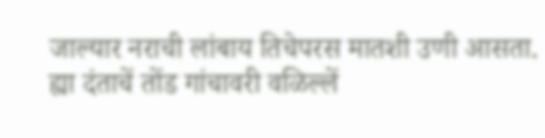जाल्यार नराची लांबाय तिचेपरस मातशी उणी आसता. ह्या दंताचें तोंड गांचावरी वळिल्लें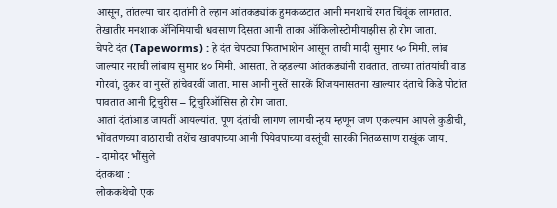आसून, तांतल्या चार दातांनी ते ल्हान आंतकड्यांक हुमकळटात आनी मनशाचें रगत चिंवूंक लागतात. तेखातीर मनशाक ॲनिमियाची धवसाण दिसता आनी ताका ऑकिलोस्टोमीयाझीस हो रोग जाता.
चेपटे दंत (Tapeworms) : हे दंत चेपट्या फिताभाशेन आसून ताची मादी सुमार ५० मिमी. लांब जाल्यार नराची लांबाय सुमार ४० मिमी. आसता. ते व्हडल्या आंतकड्यांनी रावतात. ताच्या तांतयांची वाड गोरवां, दुकर वा नुस्तें हांचेवरवीं जाता. मास आनी नुस्तें सारकें शिजयनासतना खाल्यार दंताचे किडे पोटांत पावतात आनी ट्रिचुरीस – ट्रिचुरिऑसिस हो रोग जाता.
आतां दंतांआड जायतीं आयल्यांत. पूण दंतांची लागण लागची न्हय म्हणून जण एकल्यान आपले कुडीची, भोंवतणच्या वाठाराची तशेंच खावपाच्या आनी पियेवपाच्या वस्तूंची सारकी नितळसाण राखूंक जाय.
- दामोदर भौंसुले
दंतकथा :
लोककथेचो एक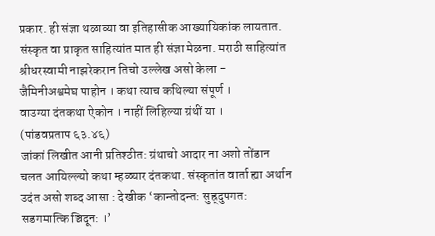प्रकार. ही संज्ञा थळाव्या वा इतिहासीक आख्यायिकांक लायतात. संस्कृत वा प्राकृत साहित्यांत मात ही संज्ञा मेळना. मराठी साहित्यांत श्रीधरस्वामी नाझरेकरान तिचो उल्लेख असो केला -
जैमिनीअश्वमेघ पाहोन । कथा त्याच कथिल्या संपूर्ण ।
वाउग्या दंतकथा ऐकोन । नाहीं लिहिल्या ग्रंथीं या ।
(पांडवप्रताप ६३.४६)
जांकां लिखीत आनी प्रतिश्ठीत: ग्रंथाचो आदार ना अशो तोंडान चलत आयिल्ल्यो कथा म्हळ्यार दंतकथा. संस्कृतांत वार्ता ह्या अर्थान उदंत असो शब्द आसा : देखीक ‘कान्तोदन्त: सुह्र्दुपगत: सडगमात्कि ञ्चिदून: ।’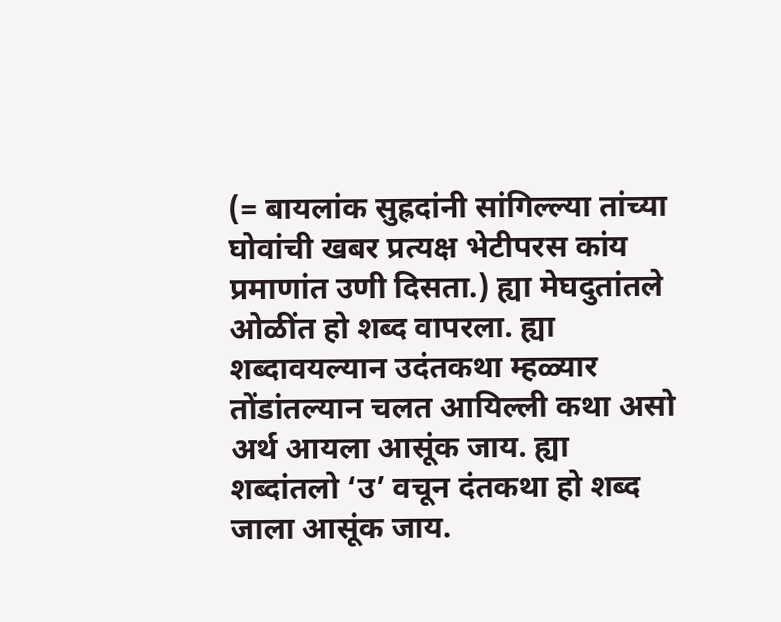(= बायलांक सुह्रदांनी सांगिल्ल्या तांच्या घोवांची खबर प्रत्यक्ष भेटीपरस कांय प्रमाणांत उणी दिसता.) ह्या मेघदुतांतले ओळींत हो शब्द वापरला. ह्या शब्दावयल्यान उदंतकथा म्हळ्यार तोंडांतल्यान चलत आयिल्ली कथा असो अर्थ आयला आसूंक जाय. ह्या शब्दांतलो ‘उ’ वचून दंतकथा हो शब्द जाला आसूंक जाय.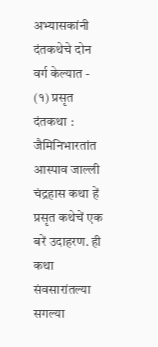अभ्यासकांनी दंतकथेचे दोन वर्ग केल्यात -
(१) प्रसृत दंतकथा : जैमिनिभारतांत आस्पाव जाल्ली चंद्रहास कथा हें प्रसृत कथेचें एक बरें उदाहरण. ही कथा संवसारांतल्या सगल्या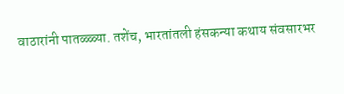वाठारांनी पातळ्ळ्या. तशेंच, भारतांतली हंसकन्या कथाय संवसारभर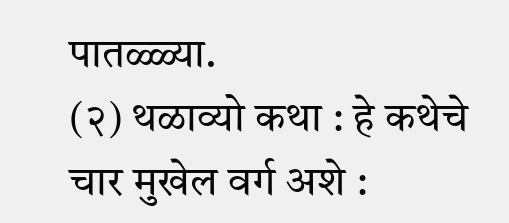पातळ्ळ्या.
(२) थळाव्यो कथा : हे कथेचे चार मुखेल वर्ग अशे :